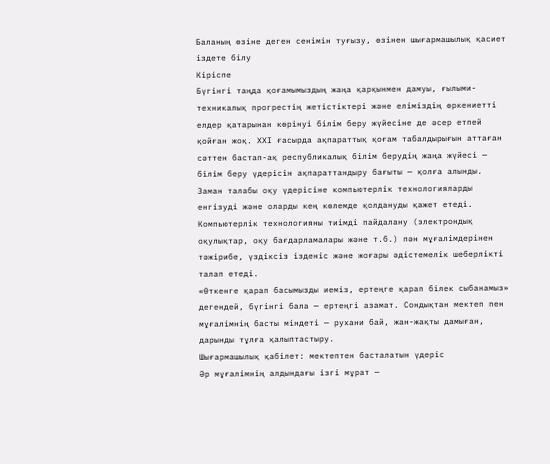Баланың өзіне деген сенімін туғызу, өзінен шығармашылық қасиет іздете білу
Кіріспе
Бүгінгі таңда қоғамымыздың жаңа қарқынмен дамуы, ғылыми-техникалық прогрестің жетістіктері және еліміздің өркениетті елдер қатарынан көрінуі білім беру жүйесіне де әсер етпей қойған жоқ. ХХІ ғасырда ақпараттық қоғам табалдырығын аттаған сәттен бастап-ақ республикалық білім берудің жаңа жүйесі — білім беру үдерісін ақпараттандыру бағыты — қолға алынды.
Заман талабы оқу үдерісіне компьютерлік технологияларды енгізуді және оларды кең көлемде қолдануды қажет етеді. Компьютерлік технологияны тиімді пайдалану (электрондық оқулықтар, оқу бағдарламалары және т.б.) пән мұғалімдерінен тәжірибе, үздіксіз ізденіс және жоғары әдістемелік шеберлікті талап етеді.
«Өткенге қарап басымызды иеміз, ертеңге қарап білек сыбанамыз» дегендей, бүгінгі бала — ертеңгі азамат. Сондықтан мектеп пен мұғалімнің басты міндеті — рухани бай, жан-жақты дамыған, дарынды тұлға қалыптастыру.
Шығармашылық қабілет: мектептен басталатын үдеріс
Әр мұғалімнің алдындағы ізгі мұрат —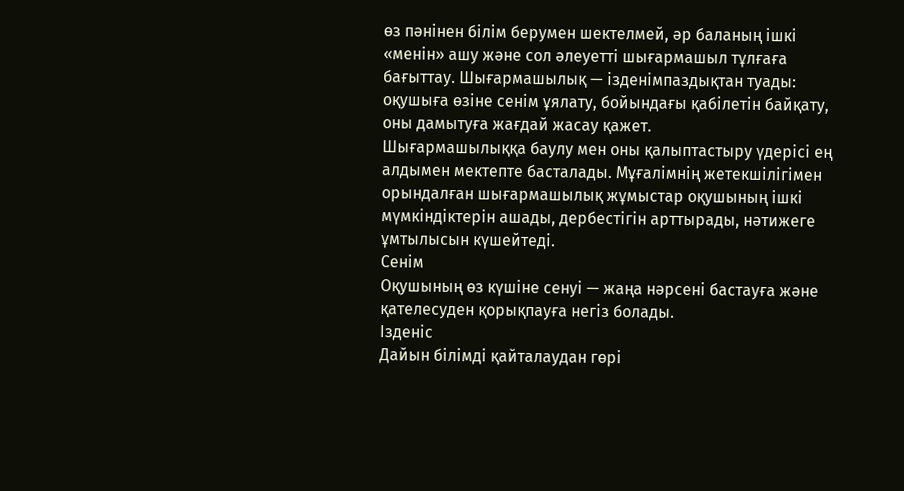өз пәнінен білім берумен шектелмей, әр баланың ішкі «менін» ашу және сол әлеуетті шығармашыл тұлғаға бағыттау. Шығармашылық — ізденімпаздықтан туады: оқушыға өзіне сенім ұялату, бойындағы қабілетін байқату, оны дамытуға жағдай жасау қажет.
Шығармашылыққа баулу мен оны қалыптастыру үдерісі ең алдымен мектепте басталады. Мұғалімнің жетекшілігімен орындалған шығармашылық жұмыстар оқушының ішкі мүмкіндіктерін ашады, дербестігін арттырады, нәтижеге ұмтылысын күшейтеді.
Сенім
Оқушының өз күшіне сенуі — жаңа нәрсені бастауға және қателесуден қорықпауға негіз болады.
Ізденіс
Дайын білімді қайталаудан гөрі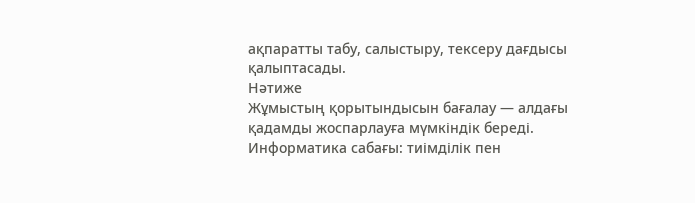ақпаратты табу, салыстыру, тексеру дағдысы қалыптасады.
Нәтиже
Жұмыстың қорытындысын бағалау — алдағы қадамды жоспарлауға мүмкіндік береді.
Информатика сабағы: тиімділік пен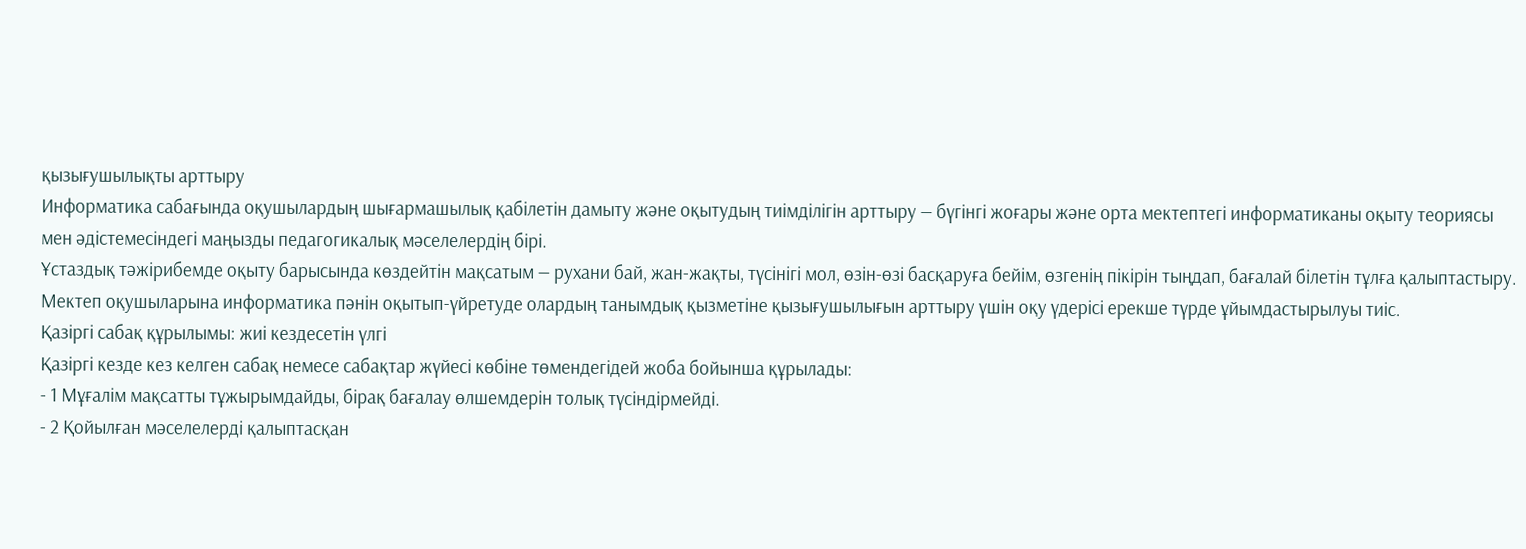қызығушылықты арттыру
Информатика сабағында оқушылардың шығармашылық қабілетін дамыту және оқытудың тиімділігін арттыру — бүгінгі жоғары және орта мектептегі информатиканы оқыту теориясы мен әдістемесіндегі маңызды педагогикалық мәселелердің бірі.
Ұстаздық тәжірибемде оқыту барысында көздейтін мақсатым — рухани бай, жан-жақты, түсінігі мол, өзін-өзі басқаруға бейім, өзгенің пікірін тыңдап, бағалай білетін тұлға қалыптастыру.
Мектеп оқушыларына информатика пәнін оқытып-үйретуде олардың танымдық қызметіне қызығушылығын арттыру үшін оқу үдерісі ерекше түрде ұйымдастырылуы тиіс.
Қазіргі сабақ құрылымы: жиі кездесетін үлгі
Қазіргі кезде кез келген сабақ немесе сабақтар жүйесі көбіне төмендегідей жоба бойынша құрылады:
- 1 Мұғалім мақсатты тұжырымдайды, бірақ бағалау өлшемдерін толық түсіндірмейді.
- 2 Қойылған мәселелерді қалыптасқан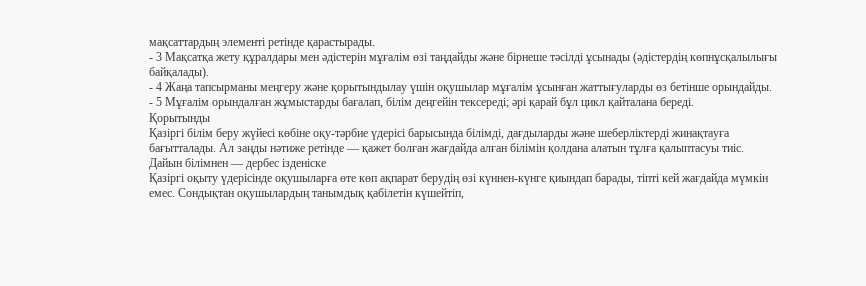мақсаттардың элементі ретінде қарастырады.
- 3 Мақсатқа жету құралдары мен әдістерін мұғалім өзі таңдайды және бірнеше тәсілді ұсынады (әдістердің көпнұсқалылығы байқалады).
- 4 Жаңа тапсырманы меңгеру және қорытындылау үшін оқушылар мұғалім ұсынған жаттығуларды өз бетінше орындайды.
- 5 Мұғалім орындалған жұмыстарды бағалап, білім деңгейін тексереді; әрі қарай бұл цикл қайталана береді.
Қорытынды
Қазіргі білім беру жүйесі көбіне оқу-тәрбие үдерісі барысында білімді, дағдыларды және шеберліктерді жинақтауға бағытталады. Ал заңды нәтиже ретінде — қажет болған жағдайда алған білімін қолдана алатын тұлға қалыптасуы тиіс.
Дайын білімнен — дербес ізденіске
Қазіргі оқыту үдерісінде оқушыларға өте көп ақпарат берудің өзі күннен-күнге қиындап барады, тіпті кей жағдайда мүмкін емес. Сондықтан оқушылардың танымдық қабілетін күшейтіп,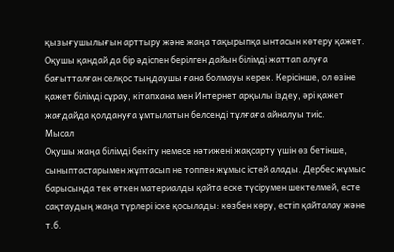қызығушылығын арттыру және жаңа тақырыпқа ынтасын көтеру қажет.
Оқушы қандай да бір әдіспен берілген дайын білімді жаттап алуға бағытталған селқос тыңдаушы ғана болмауы керек. Керісінше, ол өзіне қажет білімді сұрау, кітапхана мен Интернет арқылы іздеу, әрі қажет жағдайда қолдануға ұмтылатын белсенді тұлғаға айналуы тиіс.
Мысал
Оқушы жаңа білімді бекіту немесе нәтижені жақсарту үшін өз бетінше, сыныптастарымен жұптасып не топпен жұмыс істей алады. Дербес жұмыс барысында тек өткен материалды қайта еске түсірумен шектелмей, есте сақтаудың жаңа түрлері іске қосылады: көзбен көру, естіп қайталау және т.б.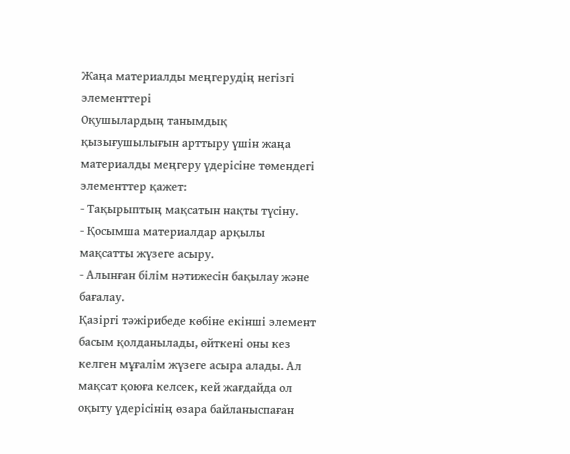Жаңа материалды меңгерудің негізгі элементтері
Оқушылардың танымдық қызығушылығын арттыру үшін жаңа материалды меңгеру үдерісіне төмендегі элементтер қажет:
- Тақырыптың мақсатын нақты түсіну.
- Қосымша материалдар арқылы мақсатты жүзеге асыру.
- Алынған білім нәтижесін бақылау және бағалау.
Қазіргі тәжірибеде көбіне екінші элемент басым қолданылады, өйткені оны кез келген мұғалім жүзеге асыра алады. Ал мақсат қоюға келсек, кей жағдайда ол оқыту үдерісінің өзара байланыспаған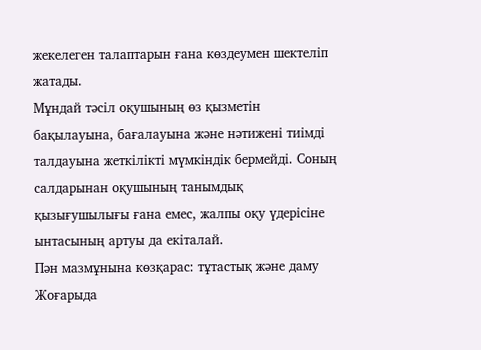жекелеген талаптарын ғана көздеумен шектеліп жатады.
Мұндай тәсіл оқушының өз қызметін бақылауына, бағалауына және нәтижені тиімді талдауына жеткілікті мүмкіндік бермейді. Соның салдарынан оқушының танымдық қызығушылығы ғана емес, жалпы оқу үдерісіне ынтасының артуы да екіталай.
Пән мазмұнына көзқарас: тұтастық және даму
Жоғарыда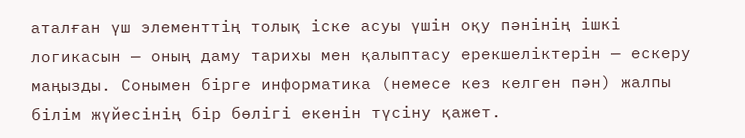аталған үш элементтің толық іске асуы үшін оқу пәнінің ішкі логикасын — оның даму тарихы мен қалыптасу ерекшеліктерін — ескеру маңызды. Сонымен бірге информатика (немесе кез келген пән) жалпы білім жүйесінің бір бөлігі екенін түсіну қажет.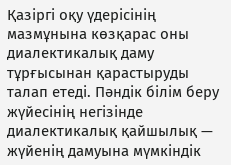Қазіргі оқу үдерісінің мазмұнына көзқарас оны диалектикалық даму тұрғысынан қарастыруды талап етеді. Пәндік білім беру жүйесінің негізінде диалектикалық қайшылық — жүйенің дамуына мүмкіндік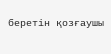беретін қозғаушы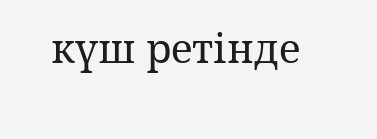күш ретінде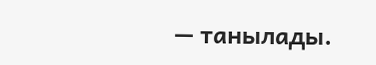— танылады.